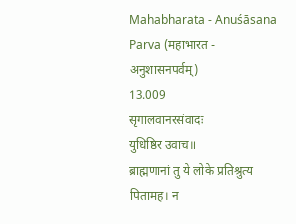Mahabharata - Anuśāsana Parva (महाभारत - अनुशासनपर्वम्)
13.009
सृगालवानरसंवादः
युधिष्ठिर उवाच॥
ब्राह्मणानां तु ये लोके प्रतिश्रुत्य पितामह। न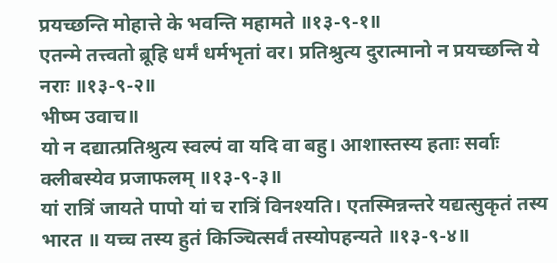प्रयच्छन्ति मोहात्ते के भवन्ति महामते ॥१३-९-१॥
एतन्मे तत्त्वतो ब्रूहि धर्मं धर्मभृतां वर। प्रतिश्रुत्य दुरात्मानो न प्रयच्छन्ति ये नराः ॥१३-९-२॥
भीष्म उवाच॥
यो न दद्यात्प्रतिश्रुत्य स्वल्पं वा यदि वा बहु। आशास्तस्य हताः सर्वाः क्लीबस्येव प्रजाफलम् ॥१३-९-३॥
यां रात्रिं जायते पापो यां च रात्रिं विनश्यति। एतस्मिन्नन्तरे यद्यत्सुकृतं तस्य भारत ॥ यच्च तस्य हुतं किञ्चित्सर्वं तस्योपहन्यते ॥१३-९-४॥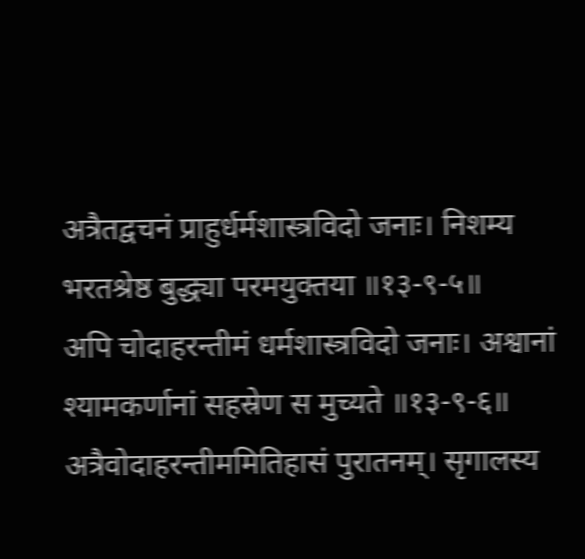अत्रैतद्वचनं प्राहुर्धर्मशास्त्रविदो जनाः। निशम्य भरतश्रेष्ठ बुद्ध्या परमयुक्तया ॥१३-९-५॥
अपि चोदाहरन्तीमं धर्मशास्त्रविदो जनाः। अश्वानां श्यामकर्णानां सहस्रेण स मुच्यते ॥१३-९-६॥
अत्रैवोदाहरन्तीममितिहासं पुरातनम्। सृगालस्य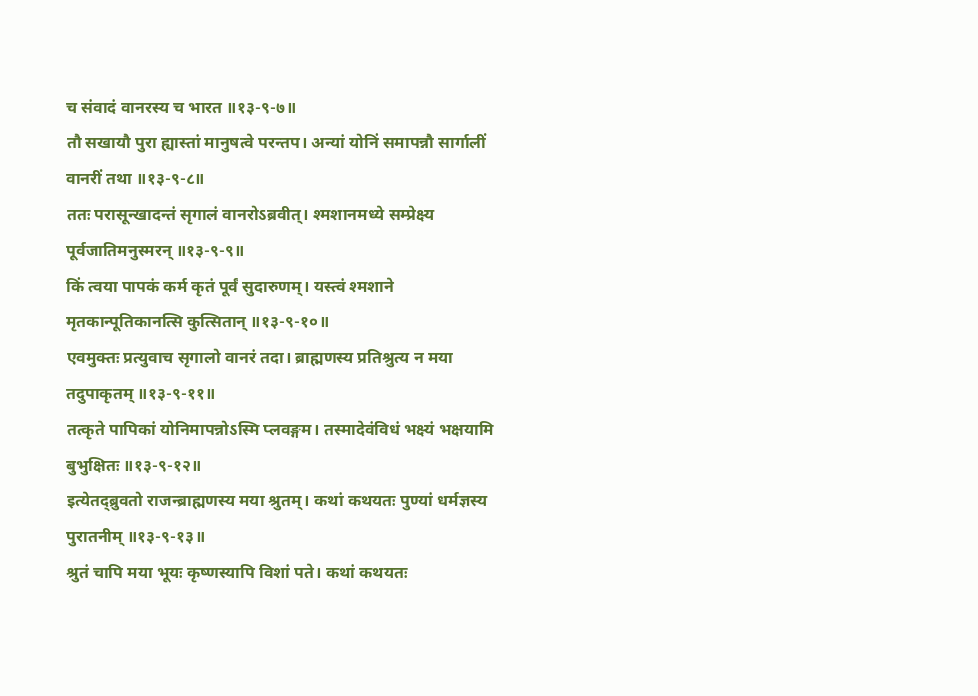च संवादं वानरस्य च भारत ॥१३-९-७॥
तौ सखायौ पुरा ह्यास्तां मानुषत्वे परन्तप। अन्यां योनिं समापन्नौ सार्गालीं वानरीं तथा ॥१३-९-८॥
ततः परासून्खादन्तं सृगालं वानरोऽब्रवीत्। श्मशानमध्ये सम्प्रेक्ष्य पूर्वजातिमनुस्मरन् ॥१३-९-९॥
किं त्वया पापकं कर्म कृतं पूर्वं सुदारुणम्। यस्त्वं श्मशाने मृतकान्पूतिकानत्सि कुत्सितान् ॥१३-९-१०॥
एवमुक्तः प्रत्युवाच सृगालो वानरं तदा। ब्राह्मणस्य प्रतिश्रुत्य न मया तदुपाकृतम् ॥१३-९-११॥
तत्कृते पापिकां योनिमापन्नोऽस्मि प्लवङ्गम। तस्मादेवंविधं भक्ष्यं भक्षयामि बुभुक्षितः ॥१३-९-१२॥
इत्येतद्ब्रुवतो राजन्ब्राह्मणस्य मया श्रुतम्। कथां कथयतः पुण्यां धर्मज्ञस्य पुरातनीम् ॥१३-९-१३॥
श्रुतं चापि मया भूयः कृष्णस्यापि विशां पते। कथां कथयतः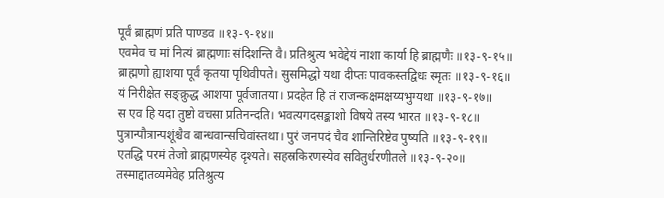पूर्वं ब्राह्मणं प्रति पाण्डव ॥१३-९-१४॥
एवमेव च मां नित्यं ब्राह्मणाः संदिशन्ति वै। प्रतिश्रुत्य भवेद्देयं नाशा कार्या हि ब्राह्मणैः ॥१३-९-१५॥
ब्राह्मणो ह्याशया पूर्वं कृतया पृथिवीपते। सुसमिद्धो यथा दीप्तः पावकस्तद्विधः स्मृतः ॥१३-९-१६॥
यं निरीक्षेत सङ्क्रुद्ध आशया पूर्वजातया। प्रदहेत हि तं राजन्कक्षमक्षय्यभुग्यथा ॥१३-९-१७॥
स एव हि यदा तुष्टो वचसा प्रतिनन्दति। भवत्यगदसङ्काशो विषये तस्य भारत ॥१३-९-१८॥
पुत्रान्पौत्रान्पशूंश्चैव बान्धवान्सचिवांस्तथा। पुरं जनपदं चैव शान्तिरिष्टेव पुष्यति ॥१३-९-१९॥
एतद्धि परमं तेजो ब्राह्मणस्येह दृश्यते। सहस्रकिरणस्येव सवितुर्धरणीतले ॥१३-९-२०॥
तस्माद्दातव्यमेवेह प्रतिश्रुत्य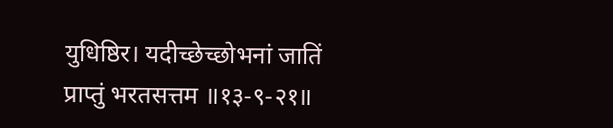युधिष्ठिर। यदीच्छेच्छोभनां जातिं प्राप्तुं भरतसत्तम ॥१३-९-२१॥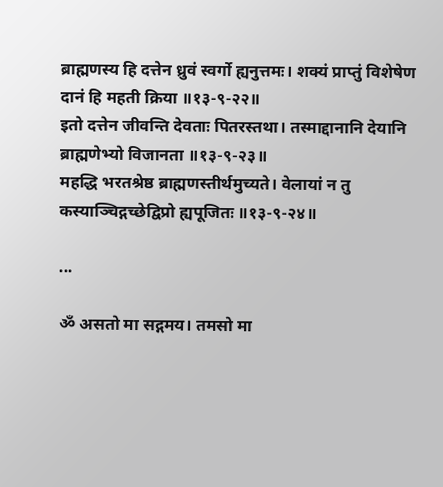ब्राह्मणस्य हि दत्तेन ध्रुवं स्वर्गो ह्यनुत्तमः। शक्यं प्राप्तुं विशेषेण दानं हि महती क्रिया ॥१३-९-२२॥
इतो दत्तेन जीवन्ति देवताः पितरस्तथा। तस्माद्दानानि देयानि ब्राह्मणेभ्यो विजानता ॥१३-९-२३॥
महद्धि भरतश्रेष्ठ ब्राह्मणस्तीर्थमुच्यते। वेलायां न तु कस्याञ्चिद्गच्छेद्विप्रो ह्यपूजितः ॥१३-९-२४॥

...

ॐ असतो मा सद्गमय। तमसो मा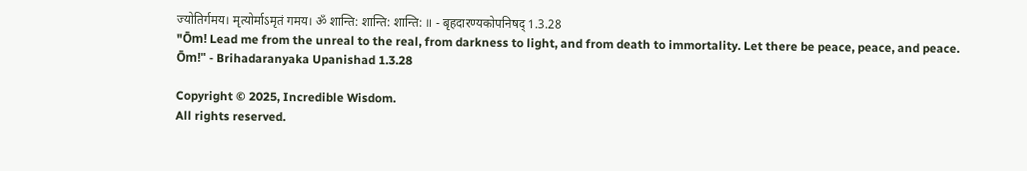ज्योतिर्गमय। मृत्योर्माऽमृतं गमय। ॐ शान्ति: शान्ति: शान्ति: ॥ - बृहदारण्यकोपनिषद् 1.3.28
"Ōm! Lead me from the unreal to the real, from darkness to light, and from death to immortality. Let there be peace, peace, and peace. Ōm!" - Brihadaranyaka Upanishad 1.3.28

Copyright © 2025, Incredible Wisdom.
All rights reserved.